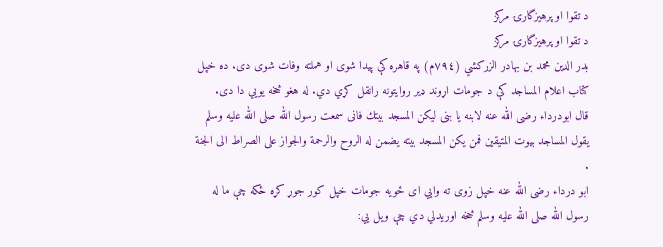د تقوا او پرهيزگارۍ مرکز
د تقوا او پرهيزگارۍ مرکز
بدر الدين محمد بن بهادر الزرکشي (٧٩٤م) په قاهره کې پيدا شوى او هملته وفات شوى دى. ده خپل کتاب اعلام المساجد کې د جومات اړوند ډير روايتونه رانقل کړي دي. له هغو څخه يويي دا دى.
قال ابودرداء رضى الله عنه لابنه يا بنى ليکن المسجد بيتك فانى سمعت رسول الله صلى الله عليه وسلم يقول المساجد بيوت المتيقين فمن يکن المسجد بيته يضمن له الروح والرحمة والجواز على الصراط الى الجنة .
ابو درداء رضى الله عنه خپل زوى ته وايي اى ځويه جومات خپل کور جوړ کړه ځکه چې ما له رسول الله صلى الله عليه وسلم څخه اوريدلي دي چې ويل يي: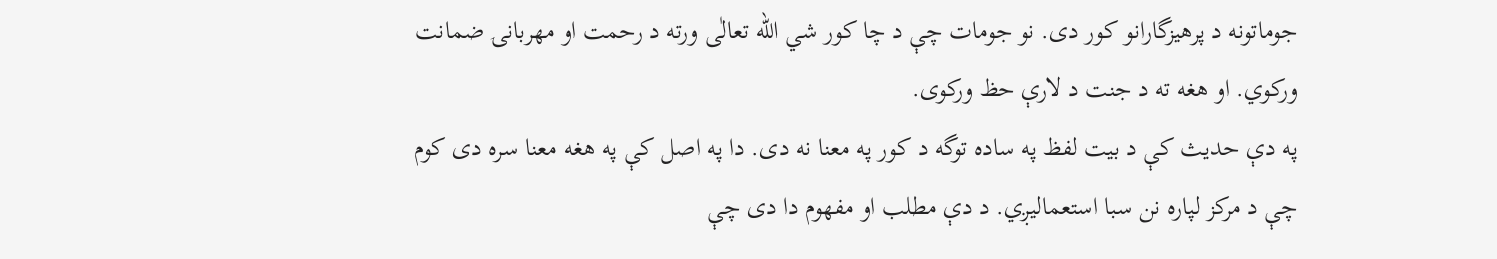جوماتونه د پرهيزگارانو کور دى. نو جومات چې د چا کور شي الله تعالٰى ورته د رحمت او مهربانۍ ضمانت ورکوي. او هغه ته د جنت د لارې حظ ورکوى.
په دې حديث کې د بيت لفظ په ساده توگه د کور په معنا نه دى. دا په اصل کې په هغه معنا سره دى کوم چې د مرکز لپاره نن سبا استعماليږي. د دې مطلب او مفهوم دا دى چې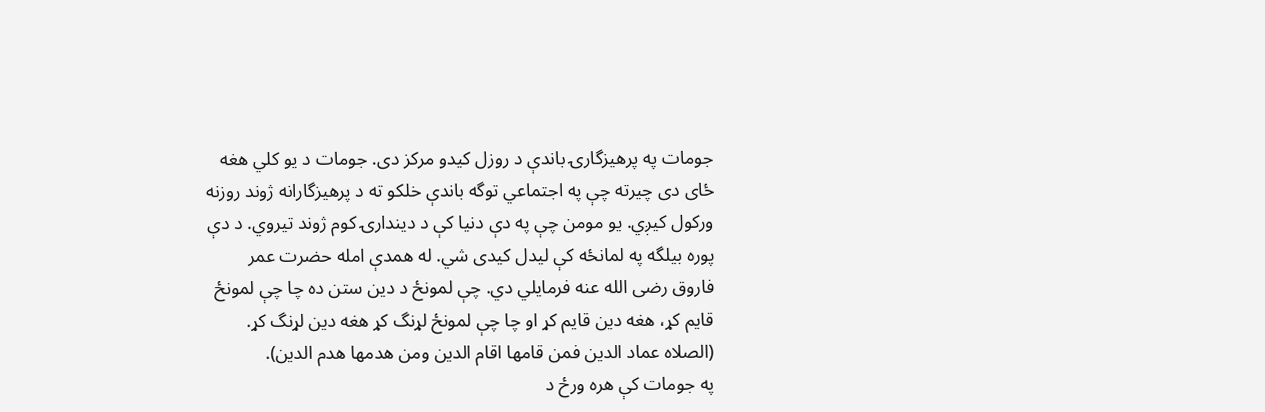جومات په پرهيزگارۍ باندې د روزل کيدو مرکز دى. جومات د يو کلي هغه ځاى دى چيرته چې په اجتماعي توگه باندې خلکو ته د پرهيزگارانه ژوند روزنه ورکول کيږي. يو مومن چې په دې دنيا کې د ديندارۍ کوم ژوند تيروي. د دې پوره بيلگه په لمانځه کې ليدل کيدى شي. له همدې امله حضرت عمر فاروق رضى الله عنه فرمايلي دي. چې لمونځ د دين ستن ده چا چې لمونځ قايم کړ، هغه دين قايم کړ او چا چې لمونځ لړنگ کړ هغه دين لړنگ کړ.
(الصلاه عماد الدين فمن قامها اقام الدين ومن هدمها هدم الدين).
په جومات کې هره ورځ د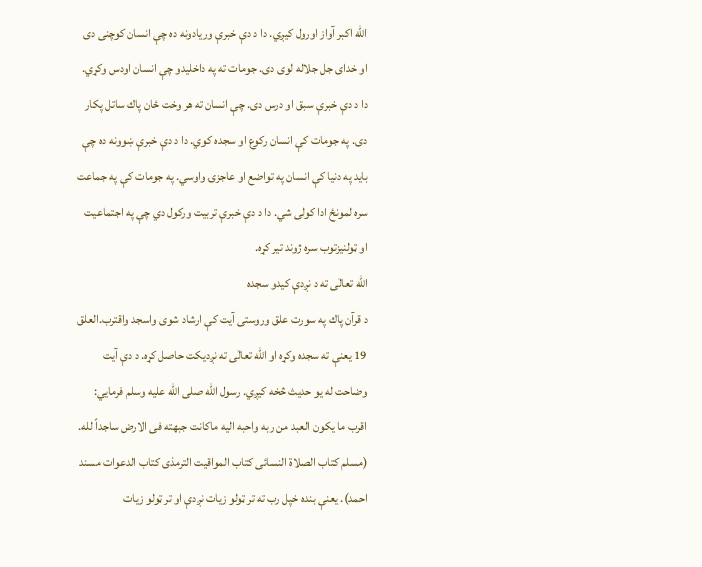الله اکبر آواز اورول کيږي. دا د دې خبرې وريادونه ده چې انسان کوچنى دى او خداى جل جلاله لوى دى. جومات ته په داخليدو چې انسان اودس وکړي. دا د دې خبرې سبق او درس دى. چې انسان ته هر وخت ځان پاك ساتل پکار دى. په جومات کې انسان رکوع او سجده کوي. دا د دې خبرې ښوونه ده چې بايد په دنيا کې انسان په تواضع او عاجزۍ واوسي. په جومات کې په جماعت سره لمونځ ادا کولى شي. دا د دې خبرې تربيت ورکول دي چې په اجتماعيت او ټولنيزتوب سره ژوند تير کړه.
الله تعالٰى ته د نږدې کيدو سجده
د قرآن پاك په سورت علق وروستى آيت کې ارشاد شوى واسجد واقترب.العلق 19 يعنې ته سجده وکړه او الله تعالٰى ته نږديکت حاصل کړه. د دې آيت وضاحت له يو حديث څخه کيږي. رسول الله صلى الله عليه وسلم فرمايي: اقرب ما يکون العبد من ربه واحبه اليه ماکانت جبهته فى الارض ساجداً لله. (مسلم کتاب الصلاة النسائى کتاب المواقيت الترمذى کتاب الدعوات مسند احمد). يعنې بنده خپل رب ته تر ټولو زيات نږدې او تر ټولو زيات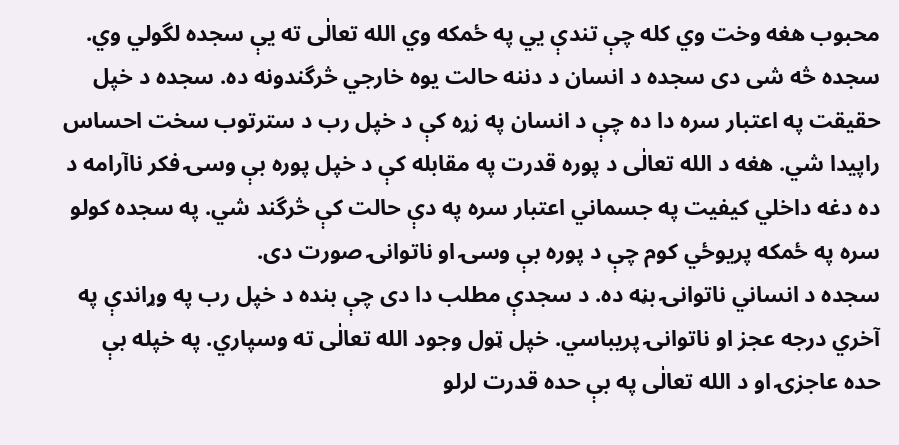محبوب هغه وخت وي کله چې تندې يي په ځمکه وي الله تعالٰى ته يې سجده لگولي وي.
سجده څه شى دى سجده د انسان د دننه حالت يوه خارجي څرگندونه ده. سجده د خپل حقيقت په اعتبار سره دا ده چې د انسان په زړه کې د خپل رب د سترتوب سخت احساس راپيدا شي. هغه د الله تعالٰى د پوره قدرت په مقابله کې د خپل پوره بې وسۍ فکر ناآرامه د ده دغه داخلي کيفيت په جسماني اعتبار سره په دې حالت کې څرگند شي. په سجده کولو سره په ځمکه پريوځي کوم چې د پوره بې وسۍ او ناتوانۍ صورت دى.
سجده د انساني ناتوانۍ بڼه ده. د سجدې مطلب دا دى چې بنده د خپل رب په وړاندې په آخري درجه عجز او ناتوانۍ پريباسي. خپل ټول وجود الله تعالٰى ته وسپاري. په خپله بې حده عاجزۍ او د الله تعالٰى په بې حده قدرت لرلو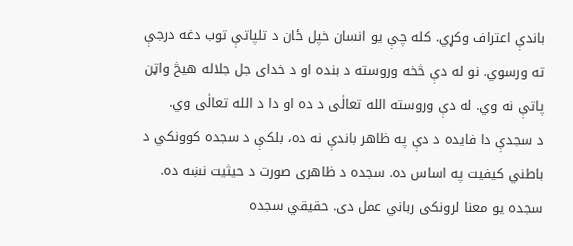باندې اعتراف وکړي. کله چې يو انسان خپل ځان د تلپاتې توب دغه درجې ته ورسوي. نو له دې څخه وروسته د بنده او د خداى جل جلاله هيڅ واټن پاتې نه وي. له دې وروسته الله تعالٰى د ده او دا د الله تعالٰى وي.
د سجدې دا فايده د دې په ظاهر باندې نه ده، بلکې د سجده کوونکي د باطني کيفيت په اساس ده. سجده د ظاهرى صورت د حيثيت نښه ده. سجده يو معنا لرونکى رباني عمل دى. حقيقي سجده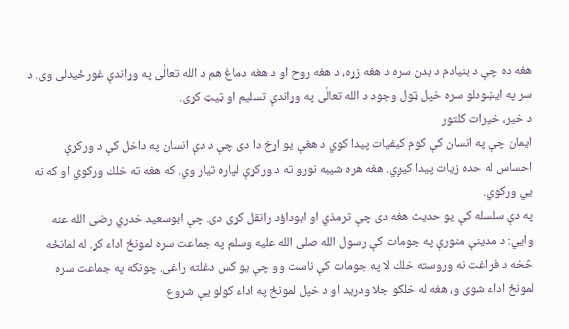هغه ده چې د بنيادم د بدن سره د هغه زړه، د هغه روح او د هغه دماغ هم د الله تعالٰى په وړاندې غورځيدلى وى. د سر په ايښودلو سره خپل ټول وجود د الله تعالٰى په وړاندې تسليم او ټيټ کړى.
د خير، خيرات کلتور
ايمان چې په انسان کې کوم کيفيات پيدا کوي د هغې يو اړخ دا دى چې د دې انسان په داخل کې د ورکړې احساس له حده زيات پيدا کيږي. هغه هره شيبه نورو ته د ورکړې لپاره تيار وي. که هغه ته خلك ورکوي او که نه يي ورکوي.
په دې سلسله کې يو حديث هغه دى چې ترمذي او ابوداؤد رانقل کړى دى. چې ابوسعيد خدري رضى الله عنه وايي: د مدينې منورې په جومات کې رسول الله صلى الله عليه وسلم په جماعت سره لمونځ اداء کړ. له لمانځه څخه د فراغت نه وروسته خلك لا په جومات کې ناست وو چې يو کس دغلته راغى. چونکه په جماعت سره لمونځ اداء شوى و، هغه له خلکو جلا ودريد او د خپل لمونځ په اداء کولو يې شروع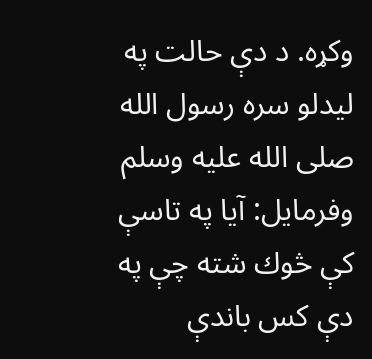وکړه. د دې حالت په ليدلو سره رسول الله صلى الله عليه وسلم وفرمايل: آيا په تاسې کې څوك شته چې په دې کس باندې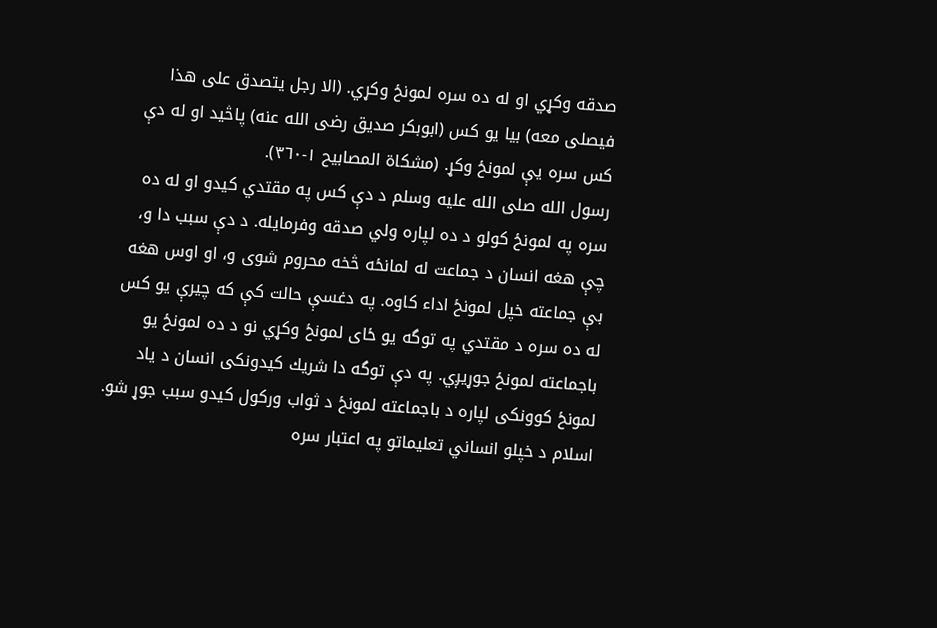صدقه وکړي او له ده سره لمونځ وکړي. (الا رجل يتصدق على هذا فيصلى معه) بيا يو کس (ابوبکر صديق رضى الله عنه) پاڅيد او له دې کس سره يې لمونځ وکړ. (مشکاة المصابيح ١-٣٦٠).
رسول الله صلى الله عليه وسلم د دې کس په مقتدي کيدو او له ده سره په لمونځ کولو د ده لپاره ولي صدقه وفرمايله. د دې سبب دا و، چې هغه انسان د جماعت له لمانځه څخه محروم شوى و، او اوس هغه بې جماعته خپل لمونځ اداء کاوه. په دغسې حالت کې که چيرې يو کس له ده سره د مقتدي په توگه يو ځاى لمونځ وکړي نو د ده لمونځ يو باجماعته لمونځ جوړيږي. په دې توگه دا شريك کيدونکى انسان د ياد لمونځ کوونکى لپاره د باجماعته لمونځ د ثواب ورکول کيدو سبب جوړ شو.
اسلام د خپلو انساني تعليماتو په اعتبار سره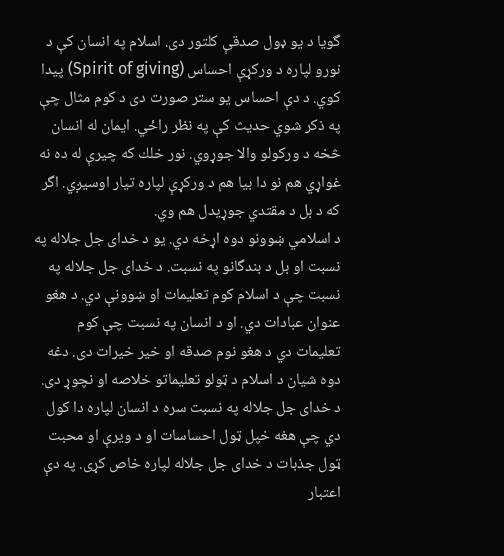گويا د يو ډول صدقې کلتور دى. اسلام په انسان کې د نورو لپاره د ورکړې احساس (Spirit of giving) پيدا کوي. د دې احساس يو ستر صورت دى د کوم مثال چې په ذکر شوي حديث کې په نظر راځي. ايمان له انسان څخه د ورکولو والا جوړوي. نور خلك که چيرې له ده نه غواړي هم نو دا بيا هم د ورکړې لپاره تيار اوسيږي. اگر که د بل د مقتدي جوړيدل هم وي.
د اسلامي ښوونو دوه اړخه دي. يو د خداى جل جلاله په نسبت او بل د بندگانو په نسبت. د خداى جل جلاله په نسبت چې د اسلام کوم تعليمات او ښوونې دي. د هغو عنوان عبادات دي. او د انسان په نسبت چې کوم تعليمات دي د هغو نوم صدقه او خير خيرات دى. دغه دوه شيان د اسلام د ټولو تعليماتو خلاصه او نچوړ دى.
د خداى جل جلاله په نسبت سره د انسان لپاره دا کول دي چې هغه خپل ټول احساسات او د ويرې او محبت ټول جذبات د خداى جل جلاله لپاره خاص کړى. په دې اعتبار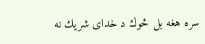سره هغه بل څوك د خداى شريك نه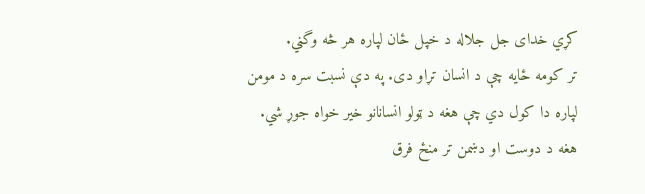کړي خداى جل جلاله د خپل ځان لپاره هر څه وگڼي.
تر کومه ځايه چې د انسان تړاو دى. په دې نسبت سره د مومن لپاره دا کول دي چې هغه د ټولو انسانانو خير خواه جوړ شي. هغه د دوست او دښمن تر منځ فرق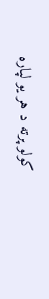کولو پرته د هر يو لپاره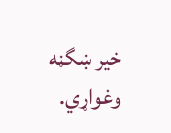خير ښگڼه وغواړي.